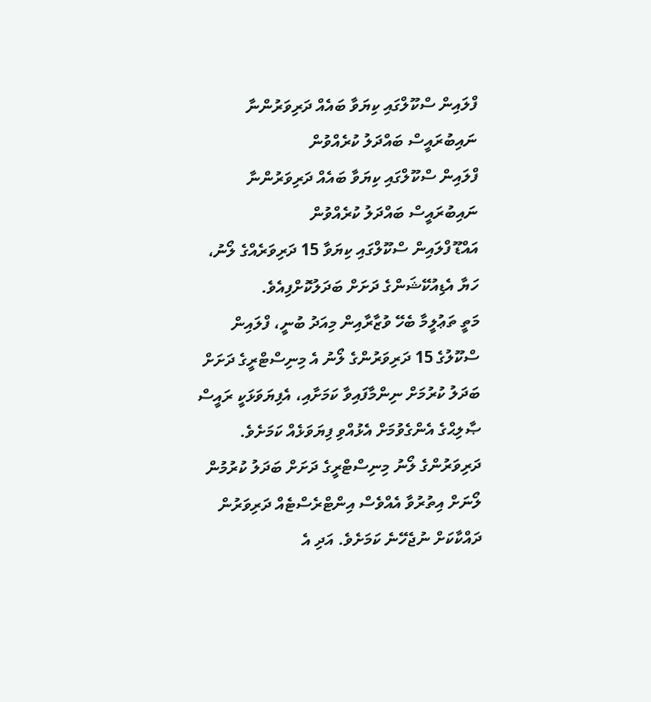ފްލައިން ސްކޫލްގައި ކިޔަވާ ބައެއް ދަރިވަރުންނާ ނައިބުރައީސް ބައްދަލު ކުރެއްވުން
ފްލައިން ސްކޫލްގައި ކިޔަވާ ބައެއް ދަރިވަރުންނާ ނައިބުރައީސް ބައްދަލު ކުރެއްވުން
އައްޑޫ ފްލައިން ސްކޫލްގައި ކިޔަވާ 15 ދަރިވަރެއްގެ ލޯނު، ހަޔާ އެޑިއުކޭޝަންގެ ދަށަށް ބަދަލުކޮށްފިއެވެ.
މަތީ ތަޢުލީމާ ބެހޭ ވުޒާރާއިން މިއަދު ބުނީ، ފްލައިން ސްކޫލުގެ 15 ދަރިވަރުންގެ ލޯނު އެ މިނިސްޓްރީގެ ދަށަށް ބަދަލު ކުރުމަށް ނިންމާފައިވާ ކަމަށާއި، އެފިޔަވަޅަކީ ރައީސް ޞާލިޙްގެ އެންގެވުމަށް އެޅުއްވި ފިޔަވަޅެއް ކަމަށެވެ. ދަރިވަރުންގެ ލޯނު މިނިސްޓްރީގެ ދަށަށް ބަދަލު ކުރުމުން ލޯނަށް އިތުރުވާ އެއްވެސް އިންޓްރެސްޓެއް ދަރިވަރުން ދައްކާކަށް ނުޖެހޭނެ ކަމަށެވެ. އަދި އެ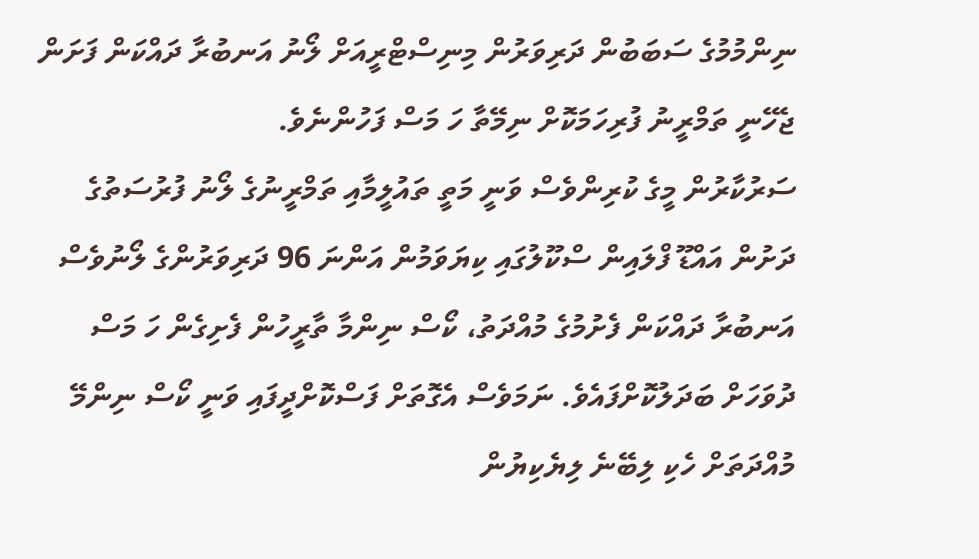ނިންމުމުގެ ސަބަބުން ދަރިވަރުން މިނިސްޓްރީއަށް ލޯނު އަނބުރާ ދައްކަން ފަށަން ޖެހޭނީ ތަމްރީނު ފުރިހަމަކޮށް ނިމޭތާ ހަ މަސް ފަހުންނެވެ.
ސަރުކާރުން މީގެ ކުރިންވެސް ވަނީ މަތީ ތައުލީމާއި ތަމްރީނުގެ ލޯނު ފުރުސަތުގެ ދަށުން އައްޑޫ ފްލައިން ސްކޫލުގައި ކިޔަވަމުން އަންނަ 96 ދަރިވަރުންގެ ލޯނުވެސް އަނބުރާ ދައްކަން ފެށުމުގެ މުއްދަތު، ކޯސް ނިންމާ ތާރީހުން ފެށިގެން ހަ މަސް ދުވަހަށް ބަދަލުކޮށްފައެވެ. ނަމަވެސް އެގޮތަށް ފަސްކޮށްދީފައި ވަނީ ކޯސް ނިންމޭ މުއްދަތަށް ހެކި ލިބޭނެ ލިޔެކިޔުން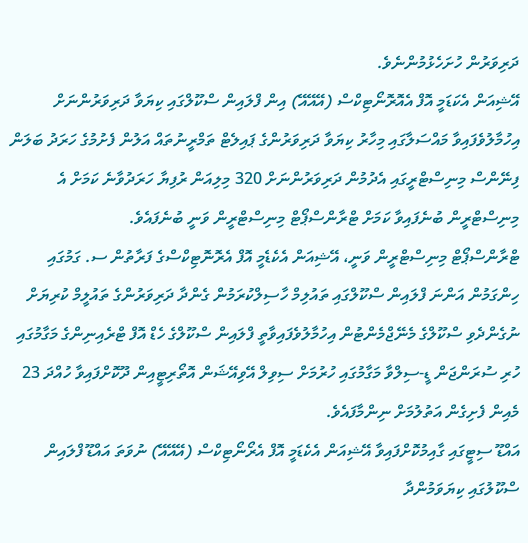ދަރިވަރުން ހުށަހެޅުމުންނެވެ.
އޭޝިއަން އެކަޑަމީ އޮފް އެއޮރޮނޯޓިކްސް (އޭއޭއޭ) އިން ފްލައިން ސްކޫލްގައި ކިޔަވާ ދަރިވަރުންނަށް އިހުމާލުވެފައިވާ މައްސަލާގައި މިހާރު ކިޔަވާ ދަރިވަރުންގެ ޕައިލެޓް ތަމްރީނުތައް އަލުން ފެށުމުގެ ހަރަދު ބަލަން ފިނޭންސް މިނިސްޓްރީގައި އެދުމުން ދަރިވަރުންނަށް 320 މިލިއަން ރުފިޔާ ހަރަދުވާނެ ކަމަށް އެ މިނިސްޓްރީން ބުނެފައިވާ ކަމަށް ޓްރާންސްޕޯޓް މިނިސްޓްރީން ވަނީ ބުނެފައެވެ.
ޓްރާންސްޕޯޓް މިނިސްޓްރީން ވަނީ، އޭޝިއަން އެކެޑެމީ އޮފް އެރޮނޮޓިކްސްގެ ފަރާތުން ސ. ގަމުގައި ހިންގަމުން އަންނަ ފްލައިން ސްކޫލްގައި ތައުލިމް ހާސިލްކުރަމުން ގެންދާ ދަރިވަރުންގެ ތައުލީމް ކުރިޔަށް ނުގެންދެވި ސްކޫލްގެ މެނޭޖްމެންޓުން އިހުމާލުވެފައިވާތީ ފްލައިން ސްކޫލްގެ ހެޑް އޮފް ޓްރެއިނިންގެ މަގާމުގައި ހުރި ސުރަންޖަން ޑީ-ސިލްވާ މަގާމުގައި ހުރުމަށް ސިވިލް އޭވިއޭޝަން އޮތޯރިޓީއިން ދޫކޮށްފައިވާ ހުއްދަ 23 މެއިން ފެށިގެން އަތުލުމަށް ނިންމާފައެވެ.
އައްޑޫ ސިޓީގައި ގާއިމުކޮށްފައިވާ އޭޝިއަން އެކެޑަމީ އޮފް އެރޯނޯޓިކްސް (އޭއޭއޭ) ނުވަތަ އައްޑޫ ފްލައިން ސްކޫލުގައި ކިޔަވަމުންދާ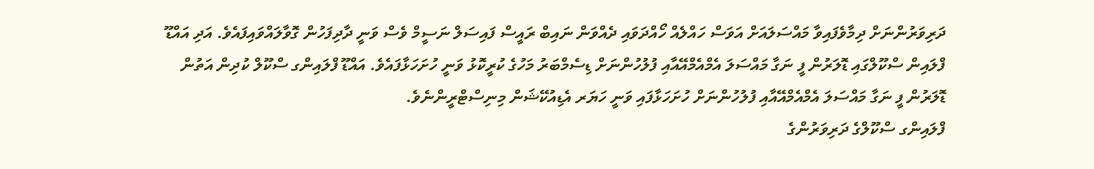ދަރިވަރުންނަށް ދިމާވެފައިވާ މައްސަލައަށް އަވަސް ހައްލެއް ހޯއްދަވައި ދެއްވަން ނައިބް ރައީސް ފައިސަލް ނަސީމް ވެސް ވަނީ ދާދިފަހުން ގޮވާލައްވައިފައެވެ. އަދި އައްޑޫ ފްލައިން ސްކޫލްގައި ޑޮލަރުން ފީ ނަގާ މައްސަލަ އެމްއެމްއޭއާއި ފުލުހުންނަށް ޑިސެމްބަރު މަހުގެ ކުރީކޮޅު ވަނީ ހުށަހަޅާފައެވެ. އައްޑޫ ފްލައިންގ ސްކޫލް ކުދިން އަތުން ޑޮލަރުން ފީ ނަގާ މައްސަލަ އެމްއެމްއޭއާއި ފުލުހުންނަށް ހުށަހަޅާފައި ވަނީ ހަޔަރ އެޑިއުކޭޝަން މިނިސްޓްރީންނެވެ.
ފްލައިންގ ސްކޫލްގެ ދަރިވަރުންގެ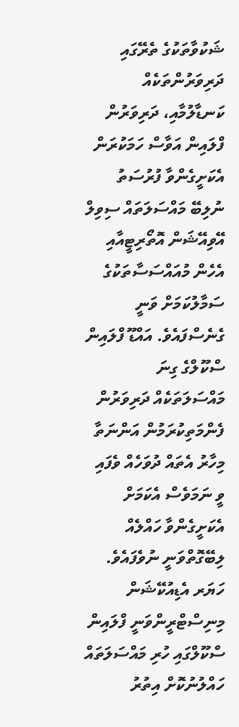ޝަކުވާތަކުގެ ތެރޭގައި ދަރިވަރުންތަކެއް ކަނޑާލުމާއި، ދަރިވަރުން ފްލައިން އަވާސް ހަމަކުރަން އެކަށީގެންވާ ފުރުސަތު ނުލިބޭ މައްސަލަތައް ސިވިލް އޭވިއޭޝަން އޮތޯރިޓީއާއި އެހެން މުއައްސަސާތަކުގެ ސަމާލުކަމަށް ވަނީ ގެނެސްފައެވެ. އައްޑޫ ފްލައިން ސްކޫލްގެ ގިނަ މައްސަލަތަކެއް ދަރިވަރުން ފެންމަތިކުރަމުން އަންނަތާ މިހާރު އެތައް ދުވަހެއް ވެފައި ވީ ނަމަވެސް އެކަމަށް އެކަށީގެންވާ ހައްލެއް ލިބޭގޮތްވަނީ ނުވެފައެވެ.
ހަޔަރ އެޑިއުކޭޝަން މިނިސްޓްރީންވަނީ ފްލައިން ސްކޫލްގައި ހުރި މައްސަލަތައް ހައްލުނުކޮށް އިތުރު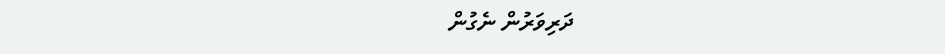ދަރިވަރުން ނެގުން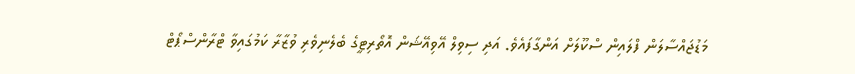މަޑުޖައްސާލަން ފްލައިން ސްކޫލަށް އަންގާފައެވެ. އަދި ސިވިލް އޭވިއޭޝަން އޮތޯރިޓީގެ ބެލެނިވެރި ވުޒާރާ ކަމުގައިވާ ޓްރާންސްޕޯޓް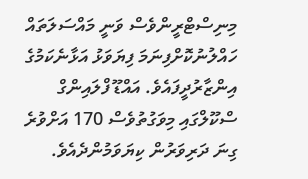މިނިސްޓްރީންވެސް ވަނީ މައްސަލަތައް ހައްލުނުކޮށްފިނަމަ ފިޔަވަޅު އަޅާނެކަމުގެ އިންޒާރުދީފައެވެ. އައްޑޫ ފްލައިންގް ސްކޫލްގައި މިވަގުތުވެސް 170 އަށްވުރެ ގިނަ ދަރިވަރުން ކިޔަވަމުންދެއެވެ.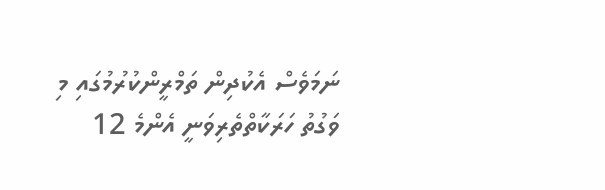ނަމަވެސް އެކުދިން ތަމްރީންކުރުމުގައި މި ވަގުތު ހަރަކާތްތެރިވަނީ އެންމެ 12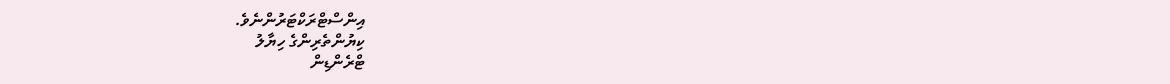އިންސްޓްރަކްޓަރުންނެވެ.
ކިޔުންތެރިންގެ ހިޔާލު
ޓްރެންޑިން